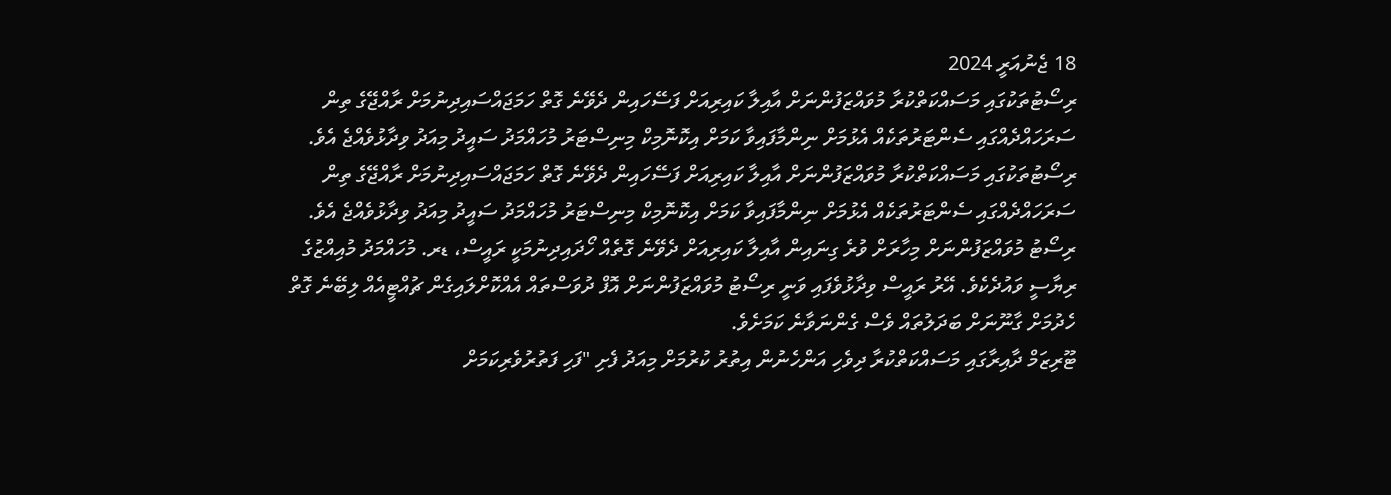18 ޖެނުއަރީ 2024
ރިސޯޓުތަކުގައި މަސައްކަތްކުރާ މުވައްޒަފުންނަށް އާއިލާ ކައިރިއަށް ފަސޭހައިން ދެވޭނެ ގޮތް ހަމަޖައްސައިދިނުމަށް ރާއްޖޭގެ ތިން ސަރަހައްދެއްގައި ސެންޓަރުތަކެއް އެޅުމަށް ނިންމާފައިވާ ކަމަށް އިކޮނޮމިކް މިނިސްޓަރު މުހައްމަދު ސައީދު މިއަދު ވިދާޅުވެއްޖެ އެވެ.
ރިސޯޓުތަކުގައި މަސައްކަތްކުރާ މުވައްޒަފުންނަށް އާއިލާ ކައިރިއަށް ފަސޭހައިން ދެވޭނެ ގޮތް ހަމަޖައްސައިދިނުމަށް ރާއްޖޭގެ ތިން ސަރަހައްދެއްގައި ސެންޓަރުތަކެއް އެޅުމަށް ނިންމާފައިވާ ކަމަށް އިކޮނޮމިކް މިނިސްޓަރު މުހައްމަދު ސައީދު މިއަދު ވިދާޅުވެއްޖެ އެވެ.
ރިސޯޓު މުވައްޒަފުންނަށް މިހާރަށް ވުރެ ގިނައިން އާއިލާ ކައިރިއަށް ދެވޭނެ ގޮތެއް ހޯދައިދިނުމަކީ ރައީސް، ޑރ. މުހައްމަދު މުއިއްޒުގެ ރިޔާސީ ވައުދެކެވެ. އޭރު ރައީސް ވިދާޅުވެފައި ވަނީ ރިސޯޓު މުވައްޒަފުންނަށް އޮފް ދުވަސްތައް އެއްކޮށްލައިގެން ޗުއްޓީއެއް ލިބޭނެ ގޮތް ހެދުމަށް ގާނޫނަށް ބަދަލުތައް ވެސް ގެންނަވާނެ ކަމަށެވެ.
ޓޫރިޒަމް ދާއިރާގައި މަސައްކަތްކުރާ ދިވެހި އަންހެނުން އިތުރު ކުރުމަށް މިއަދު ފެށި "ފަހި ފަތުރުވެރިކަމަށް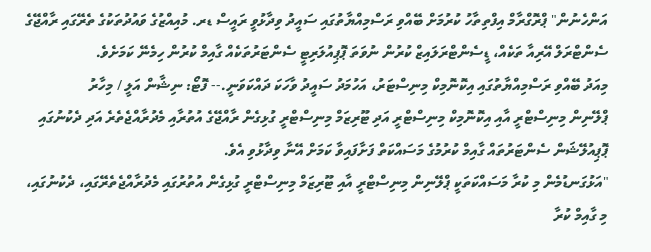އަންހެނުން" ޕްރޮގްރާމް އިފްތިތާހު ކުރުމަށް ބޭއްވި ރަސްމިއްޔާތުގައި ސައީދު ވިދާޅުވީ ރައީސް ޑރ. މުއިއްޒުގެ ވައުދުތަކުގެ ތެރޭގައި ރާއްޖޭގެ ސެންޓްރަލް އޭރިއާ ތަކެއް، ޑީސެންޓްރަލައިޒް ކުރުން ނުވަތަ ޕޮޕިއުލަރިޓީ ސެންޓަރުތަކެއް ގާއިމް ކުރުން ހިމެނޭ ކަމަށެވެ.
މިއަދު ބޭއްވި ރަސްމިއްޔާތުގައި އިކޮނޮމިކް މިނިސްޓަރު، އަހުމަދު ސައީދު ވާހަކަ ދައްކަވަނީ.-- ފޮޓޯ: ނިޝާން އަލީ / މިހާރު
ޕްލޭނިން މިނިސްޓްރީ އާއި އިކޮނޮމިކް މިނިސްޓްރީ އަދި ޓޫރިޒަމް މިނިސްޓްރީ ގުޅިގެން ރާއްޖޭގެ އުތުރާއި މެދުރާއްޖެތެރެ އަދި ދެކުނުގައި ޕޮޕިއުލޭޝަން ސެންޓަރުތައް ގާއިމް ކުރުމުގެ މަސައްކަތް ފަށާފައިވާ ކަމަށް އޭނާ ވިދާޅުވި އެވެ.
"އަޅުގަނޑުމެން މި ކުރާ މަސައްކަތަކީ ޕްލޭނިން މިނިސްޓްރީ އާއި ޓޫރިޒަމް މިނިސްޓްރީ ގުޅިގެން އުތުރުގައި މެދުރާއްޖެތެރޭގައި، ދެކުނުގައި، މި ގާއިމް ކުރާ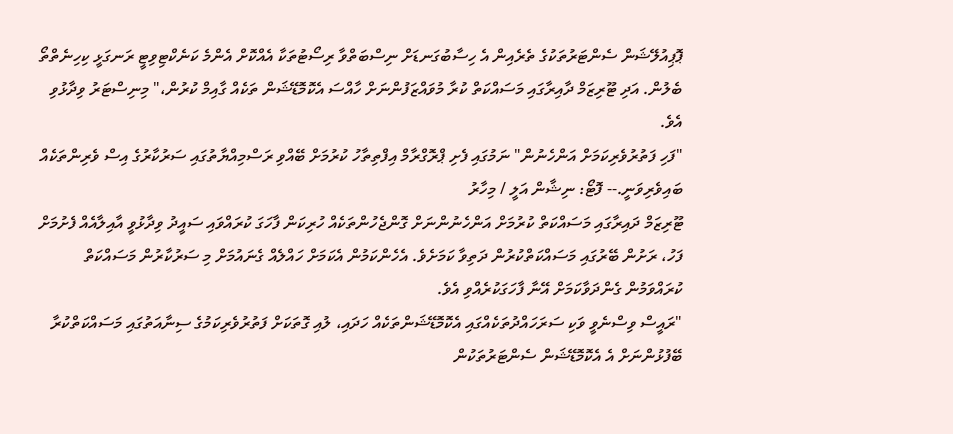ޕޮޕިއުލޭޝަން ސެންޓަރުތަކުގެ ތެރެއިން އެ ހިސާބުގަނޑަށް ނިސްބަތްވާ ރިސޯޓުތަކާ އެއްކޮށް އެންމެ ކަނެކްޓިވިޓީ ރަނގަޅީ ކިހިނެތްތޯ ބެލުން. އަދި ޓޫރިޒަމް ދާއިރާގައި މަސައްކަތް ކުރާ މުވައްޒަފުންނަށް ހާއްސަ އެކޮމޮޑޭޝަން ތަކެއް ގާއިމް ކުރުން،" މިނިސްޓަރު ވިދާޅުވި އެވެ.
"ފަހި ފަތުރުވެރިކަމަށް އަންހެނުން" ނަމުގައި ފެށި ޕްރޮގްރާމް އިފްތިތާހު ކުރުމަށް ބޭއްވި ރަސްމިއްޔާތުގައި ސަރުކާރުގެ އިސް ވެރިންތަކެއް ބައިވެރިވަނީ.-- ފޮޓޯ: ނިޝާން އަލީ / މިހާރު
ޓޫރިޒަމް ދައިރާގައި މަސައްކަތް ކުރުމަށް އަންހެނުންނަށް ގޮންޖެހުންތަކެއް ހުރިކަން ފާހަގަ ކުރައްވައި ސައީދު ވިދާޅުވީ އާއިލާއެއް ފެށުމަށް ފަހު، ރަށުން ބޭރުގައި މަސައްކަތްކުރުން ދަތިވާ ކަމަށެވެ. އެހެންކަމުން އެކަމަށް ހައްލެއް ގެނައުމަށް މި ސަރުކާރުން މަސައްކަތް ކުރައްވަމުން ގެންދަވާކަމަށް އޭނާ ފާހަގަކުރެއްވި އެވެ.
"ރައީސް ވިސްނެވީ ވަކި ސަރަހައްދުތަކެއްގައި އެކޮމޮޑޭޝަންތަކެއް ހަދައި، ލުއި ގޮތަކަށް ފަތުރުވެރިކަމުގެ ސިނާއަތުގައި މަސައްކަތްކުރާ ބޭފުޅުންނަށް އެ އެކޮމޮޑޭޝަން ސެންޓަރުތަކުން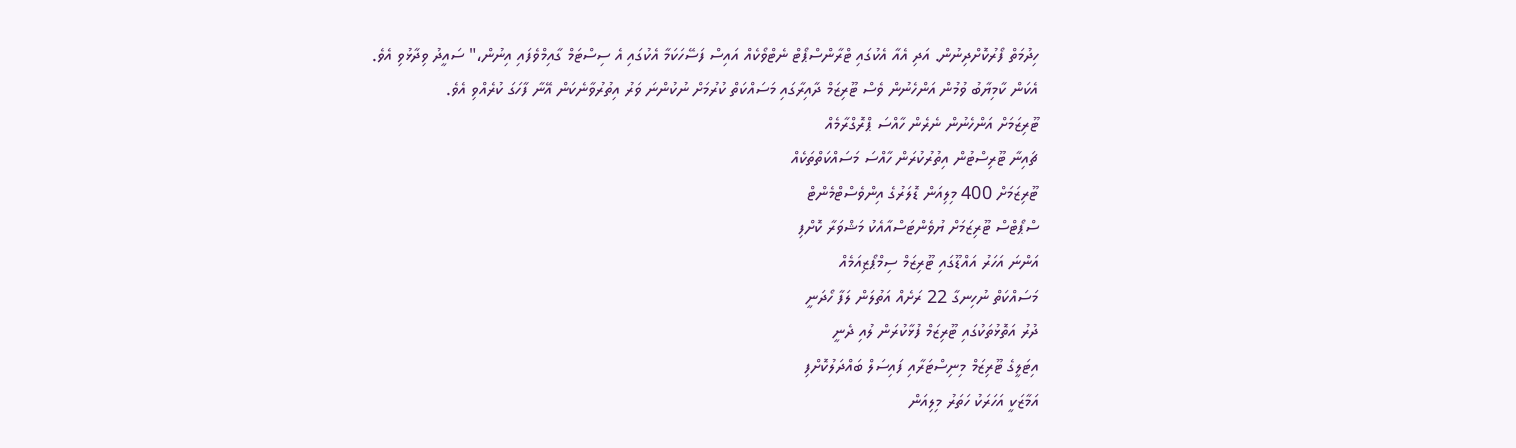ހިދުމަތް ފޯރުކޮށްދިނުން. އަދި އެއާ އެކުގައި ޓްރާންސްޕޯޓް ނެޓްވޯކެއް އައިސް ފަސޭހަކަމާ އެކުގައި އެ ސިސްޓަމް ގާއިމްވެފައި އިނުން،" ސައީދު ވިދާޅުވި އެވެ.
އެކަން ކާމިޔާބު ވުމުން އަންހެނުން ވެސް ޓޫރިޒަމް ދާއިރާގައި މަސައްކަތް ކުރުމަށް ނުކުންނަ ވަރު އިތުރުވާނެކަން އޭނާ ފާހަގަ ކުރެއްވި އެވެ.
ޓޫރިޒަމަށް އަންހެނުން ނެރެން ހާއްސަ ޕްރޮގްރާމެއް
ޗައިނާ ޓޫރިސްޓުން އިތުރުކުރަން ހާއްސަ މަސައްކަތްތަކެއް
ޓޫރިޒަމަށް 400 މިލިއަން ޑޮލަރުގެ އިންވެސްޓްމެންޓް
ސްޕޯޓްސް ޓޫރިޒަމަށް ޔުވެންޓަސްއާއެކު މަޝްވަރާ ކޮށްފި
އަންނަ އަހަރު އައްޑޫގައި ޓޫރިޒަމް ސިމްޕޯޒިއަމެއް
މަސައްކަތް ނުހިނގާ 22 ރަށެއް އަތުލަން ލަފާ ހޯދަނީ
ދުރު އަތޮޅުތަކުގައި ޓޫރިޒަމް ފުޅާކުރަން ލުއި ދެނީ
އިޓަލީގެ ޓޫރިޒަމް މިނިސްޓަރާއި ފައިސަލް ބައްދަލުކޮށްފި
އަމާޒަކީ އަހަރަކު ހަތަރު މިލިއަން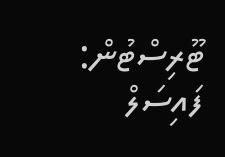ޓޫރިސްޓުން: ފައިސަލް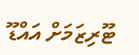ޓޫރިޒަމަށް އައްޑޫ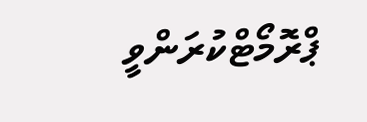ޕްރޮމޯޓްކުރަންވީ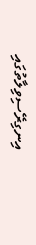އިނގިރޭސިވިލާތުގައި